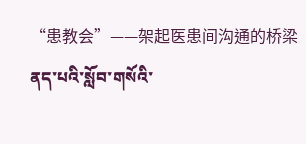“患教会”——架起医患间沟通的桥梁 ནད་པའི་སློབ་གསོའི་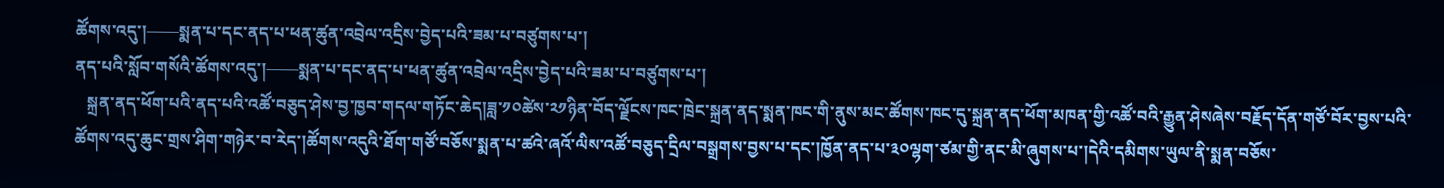ཚོགས་འདུ་།——སྨན་པ་དང་ནད་པ་ཕན་ཚུན་འབྲེལ་འདྲིས་བྱེད་པའི་ཟམ་པ་བཙུགས་པ་།
ནད་པའི་སློབ་གསོའི་ཚོགས་འདུ་།——སྨན་པ་དང་ནད་པ་ཕན་ཚུན་འབྲེལ་འདྲིས་བྱེད་པའི་ཟམ་པ་བཙུགས་པ་།
   སྐྲན་ནད་ཕོག་པའི་ནད་པའི་འཚོ་བཅུད་ཤེས་བྱ་ཁྱབ་གདལ་གཏོང་ཆེད།ཟླ་༡༠ཚེས་༢༡ཉིན་བོད་ལྗོངས་ཁང་ཁྲེང་སྐྲན་ནད་སྨན་ཁང་གི་ནུས་མང་ཚོགས་ཁང་དུ་སྐྲན་ནད་ཕོག་མཁན་གྱི་འཚོ་བའི་རྒྱུན་ཤེསཞེས་བརྗོད་དོན་གཙོ་བོར་བྱས་པའི་ཚོགས་འདུ་ཆུང་གྲས་ཤིག་གཉེར་བ་རེད་།ཚོགས་འདུའི་ཐོག་གཙོ་བཅོས་སྨན་པ་ཚའེ་ཞའོ་ལིས་འཚོ་བཅུད་དྲིལ་བསྒྲགས་བྱས་པ་དང་།ཁྱོན་ནད་པ་༣༠ལྷག་ཙམ་གྱི་ནང་མི་ཞུགས་པ་།དེའི་དམིགས་ཡུལ་ནི་སྨན་བཅོས་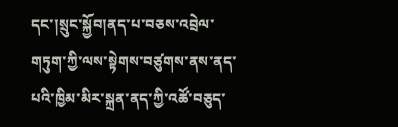དང་།སྲུང་སྐྱོབ།ནད་པ་བཅས་འབྲེལ་གཏུག་ཀྱི་ལས་སྟེགས་བཙུགས་ནས་ནད་པའི་ཁྱིམ་མིར་སྐྲན་ནད་ཀྱི་འཚོ་བཅུད་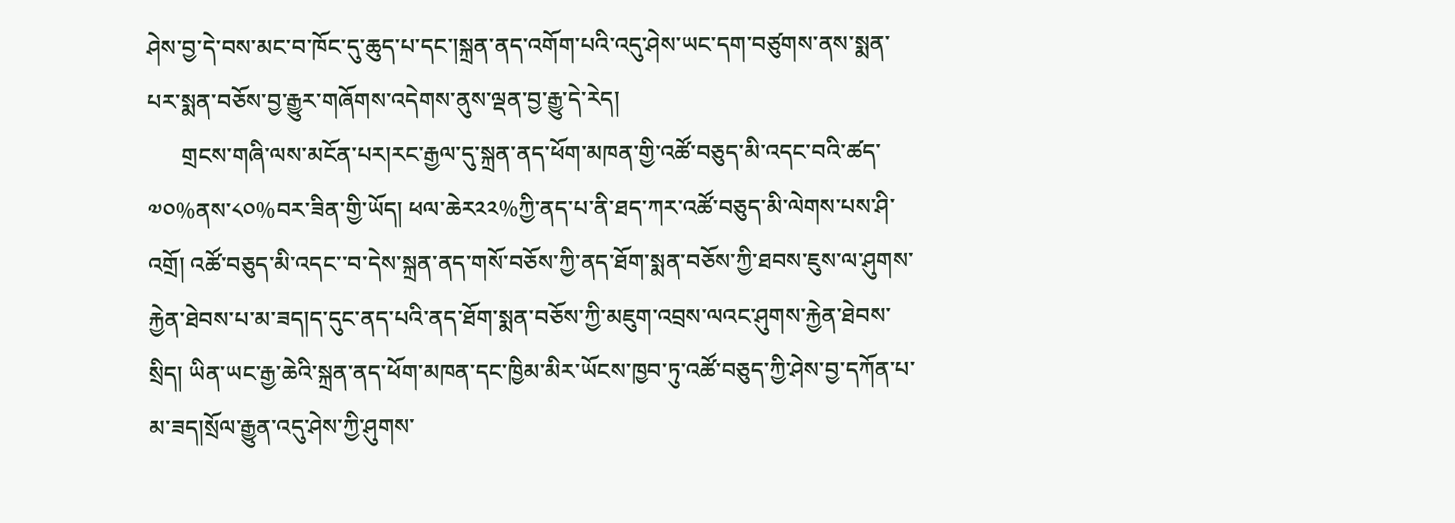ཤེས་བྱ་དེ་བས་མང་བ་ཁོང་དུ་ཆུད་པ་དང་།སྐྲན་ནད་འགོག་པའི་འདུ་ཤེས་ཡང་དག་བཙུགས་ནས་སྨན་པར་སྨན་བཅོས་བྱ་རྒྱུར་གཞོགས་འདེགས་ནུས་ལྡན་བྱ་རྒྱུ་དེ་རེད།
      གྲངས་གཞི་ལས་མངོན་པར།རང་རྒྱལ་དུ་སྐྲན་ནད་ཕོག་མཁན་གྱི་འཚོ་བཅུད་མི་འདང་བའི་ཚད་༧༠%ནས་༨༠%བར་ཟིན་གྱི་ཡོད། ཕལ་ཆེར༢༢%ཀྱི་ནད་པ་ནི་ཐད་ཀར་འཚོ་བཅུད་མི་ལེགས་པས་ཤི་འགྲོ། འཚོ་བཅུད་མི་འདང་་བ་དེས་སྐྲན་ནད་གསོ་བཅོས་ཀྱི་ནད་ཐོག་སྨན་བཅོས་ཀྱི་ཐབས་ཇུས་ལ་ཤུགས་རྐྱེན་ཐེབས་པ་མ་ཟད།ད་དུང་ནད་པའི་ནད་ཐོག་སྨན་བཅོས་ཀྱི་མཇུག་འབྲས་ལའང་ཤུགས་རྐྱེན་ཐེབས་སྲིད། ཡིན་ཡང་རྒྱ་ཆེའི་སྐྲན་ནད་ཕོག་མཁན་དང་ཁྱིམ་མིར་ཡོངས་ཁྱབ་ཏུ་འཚོ་བཅུད་ཀྱི་ཤེས་བྱ་དཀོན་པ་མ་ཟད།སྲོལ་རྒྱུན་འདུ་ཤེས་ཀྱི་ཤུགས་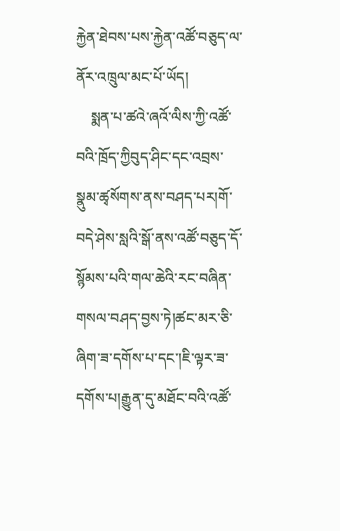རྐྱེན་ཐེབས་པས་རྐྱེན་འཚོ་བཅུད་ལ་ནོར་འཁྲུལ་མང་པོ་ཡོད།
    སྨན་པ་ཚའེ་ཞའོ་ལིས་ཀྱི་འཚོ་བའི་ཁྲོད་ཀྱིབུད་ཤིང་དང་འབྲས་སྣུམ་ཚྭསོགས་ནས་བཤད་པར།གོ་བདེ་ཤེས་སླའི་སྒོ་ནས་འཚོ་བཅུད་དོ་སྙོམས་པའི་གལ་ཆེའི་རང་བཞིན་གསལ་བཤད་བྱས་ཏེ།ཚང་མར་ཅི་ཞིག་ཟ་དགོས་པ་དང་།ཇི་ལྟར་ཟ་དགོས་པ།རྒྱུན་དུ་མཐོང་བའི་འཚོ་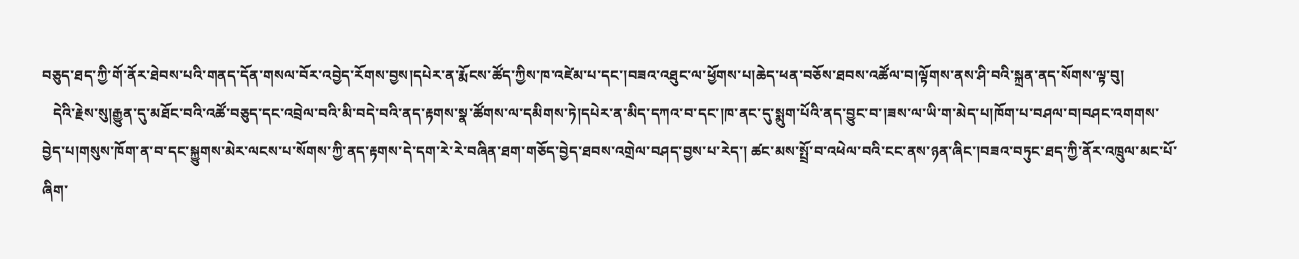བཅུད་ཐད་ཀྱི་གོ་ནོར་ཐེབས་པའི་གནད་དོན་གསལ་བོར་འབྱེད་རོགས་བྱས།དཔེར་ན་རྨོངས་ཚོད་ཀྱིས་ཁ་འཛེམ་པ་དང་།བཟའ་འཐུང་ལ་ཕྱོགས་པ།ཆེད་ཕན་བཅོས་ཐབས་འཚོལ་བ།ལྟོགས་ནས་ཤི་བའི་སྐྲན་ནད་སོགས་ལྟ་བུ།
   དེའི་རྗེས་སུ།རྒྱུན་དུ་མཐོང་བའི་འཚོ་བཅུད་དང་འབྲེལ་བའི་མི་བདེ་བའི་ནད་རྟགས་སྣ་ཚོགས་ལ་དམིགས་ཏེ།དཔེར་ན་མིད་དཀའ་བ་དང་།ཁ་ནང་དུ་སྨུག་པོའི་ནད་བྱུང་བ་།ཟས་ལ་ཡི་ག་མེད་པ།ཁོག་པ་བཤལ་བ།བཤང་འགགས་བྱེད་པ།གསུས་ཁོག་ན་བ་དང་སྐྱུགས་མེར་ལངས་པ་སོགས་ཀྱི་ནད་རྟགས་དེ་དག་རེ་རེ་བཞིན་ཐག་གཅོད་བྱེད་ཐབས་འགྲེལ་བཤད་བྱས་པ་རེད་། ཚང་མས་སྤྲོ་བ་འཕེལ་བའི་ངང་ནས་ཉན་ཞིང་།བཟའ་བཏུང་ཐད་ཀྱི་ནོར་འཁྲུལ་མང་པོ་ཞིག་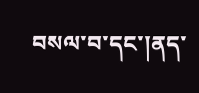བསལ་བ་དང་།ནད་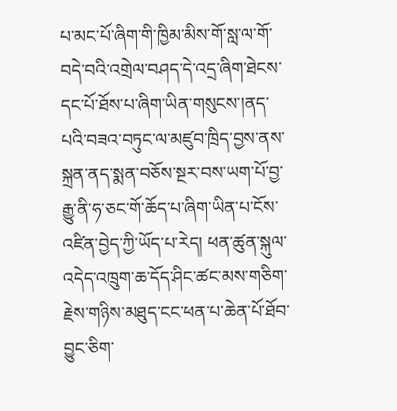པ་མང་པོ་ཞིག་གི་ཁྱིམ་མིས་གོ་སླ་ལ་གོ་བདེ་བའི་འགྲེལ་བཤད་དེ་འདྲ་ཞིག་ཐེངས་དང་པོ་ཐོས་པ་ཞིག་ཡིན་གསུངས་།ནད་པའི་བཟའ་བཏུང་ལ་མཛུབ་ཁྲིད་བྱས་ནས་སྐྲན་ནད་སྨན་བཅོས་སྔར་བས་ཡག་པོ་བྱ་རྒྱུ་ནི་ཧ་ཅང་གོ་ཆོད་པ་ཞིག་ཡིན་པ་ངོས་འཛིན་བྱེད་ཀྱི་ཡོད་པ་རེད། ཕན་ཚུན་སྐུལ་འདེད་འཁྲུག་ཆ་དོད་ཤིང་ཚང་མས་གཅིག་རྗེས་གཉིས་མཐུད་ངང་ཕན་པ་ཆེན་པོ་ཐོབ་བྱུང་ཅིག་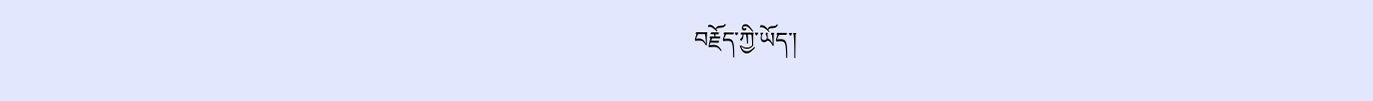བརྗོད་ཀྱི་ཡོད་།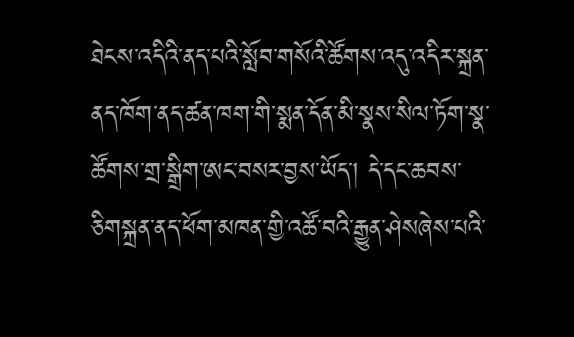ཐེངས་འདིའི་ནད་པའི་སློབ་གསོའི་ཚོགས་འདུ་འདིར་སྐྲན་ནད་ཁོག་ནད་ཚན་ཁག་གི་སྨན་དོན་མི་སྣས་སིལ་ཏོག་སྣ་ཚོགས་གྲ་སྒྲིག་ཨང་བསར་བྱས་ཡོད་། དེ་དང་ཆབས་ཅིགསྐྲན་ནད་ཕོག་མཁན་གྱི་འཚོ་བའི་རྒྱུན་ཤེསཞེས་པའི་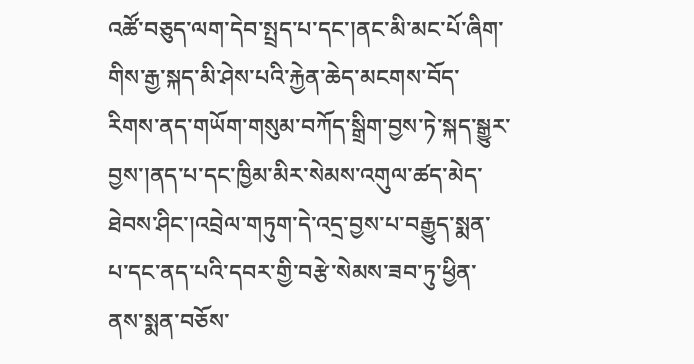འཚོ་བཅུད་ལག་དེབ་སྤྲད་པ་དང་།ནང་མི་མང་པོ་ཞིག་གིས་རྒྱ་སྐད་མི་ཤེས་པའི་རྐྱེན་ཆེད་མངགས་བོད་རིགས་ནད་གཡོག་གསུམ་བཀོད་སྒྲིག་བྱས་ཏེ་སྐད་སྒྱུར་བྱས་།ནད་པ་དང་ཁྱིམ་མིར་སེམས་འགུལ་ཚད་མེད་ཐེབས་ཤིང་།འབྲེལ་གཏུག་དེ་འདྲ་བྱས་པ་བརྒྱུད་སྨན་པ་དང་ནད་པའི་དབར་གྱི་བརྩེ་སེམས་ཟབ་ཏུ་ཕྱིན་ནས་སྨན་བཅོས་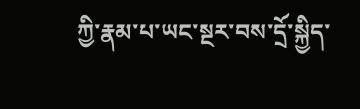ཀྱི་རྣམ་པ་ཡང་སྔར་བས་དྲོ་སྐྱིད་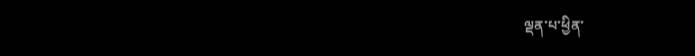ལྡན་པ་ཕྱིན་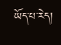ཡོད་པ་རེད།